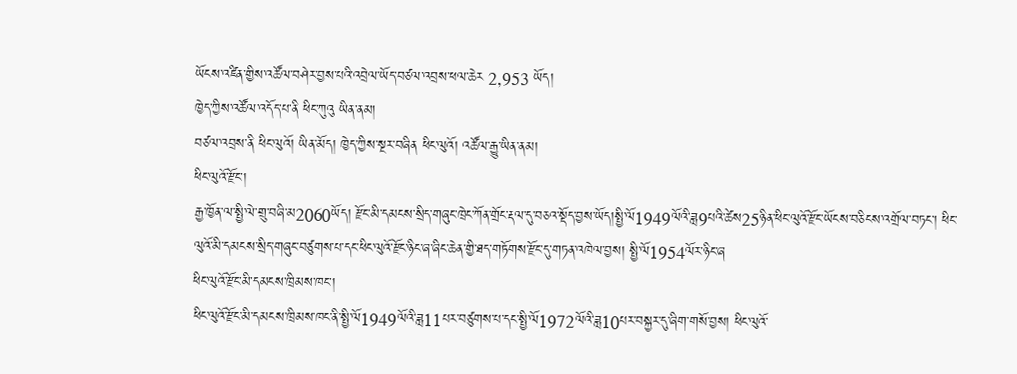ཡོངས་འཛིན་གྱིས་འཚོལ་བཤེར་བྱས་པའི་འབྲེལ་ཡོད་བཙལ་འབྲས་ཕལ་ཆེར 2,953 ཡོད།
ཁྱེད་ཀྱིས་འཚོལ་འདོད་པ་ནི ཕིང་ཀུའུ ཡིན་ནམ།
བཙལ་འབྲས་ནི ཕིང་ལུའོ། ཡིན་མོད། ཁྱེད་ཀྱིས་སྔར་བཞིན ཕིང་ལུའོ། འཚོལ་རྒྱུ་ཡིན་ནམ།
ཕིང་ལུའོ་རྫོང་།
རྒྱ་ཁྱོན་ལ་སྤྱི་ལེ་གྲུ་བཞི་མ2060ཡོད། རྫོང་མི་དམངས་སྲིད་གཞུང་ཁྲེང་ཀོན་གྲོང་རྡལ་དུ་བཅའ་སྡོད་བྱས་ཡོད།སྤྱི་ལོ1949ལོའི་ཟླ9པའི་ཚེས25ཉིན་ཕིང་ལུའོ་རྫོང་ཡོངས་བཅིངས་འགྲོལ་བཏང་། ཕིང་ལུའོ་མི་དམངས་སྲིད་གཞུང་བཙུགས་པ་དང་ཕིང་ལུའོ་རྫོང་ཉིང་ཞ་ཞིང་ཆེན་གྱི་ཐད་གཏོགས་རྫོང་དུ་གཏན་འཁེལ་བྱས། སྤྱི་ལོ1954ལོར་ཉིང་ཞ
ཕིང་ལུའོ་རྫོང་མི་དམངས་ཁྲིམས་ཁང་།
ཕིང་ལུའོ་རྫོང་མི་དམངས་ཁྲིམས་ཁང་ནི་སྤྱི་ལོ1949ལོའི་ཟླ11པར་བཙུགས་པ་དང་སྤྱི་ལོ1972ལོའི་ཟླ10པར་བསྐྱར་དུ་ཞིག་གསོ་བྱས། ཕིང་ལུའོ་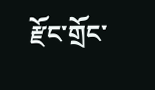རྫོང་གྲོང་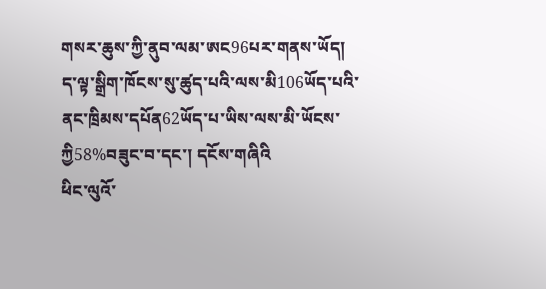གསར་ཆུས་ཀྱི་ནུབ་ལམ་ཨང96པར་གནས་ཡོད། ད་ལྟ་སྒྲིག་ཁོངས་སུ་ཚུད་པའི་ལས་མི106ཡོད་པའི་ནང་ཁྲིམས་དཔོན62ཡོད་པ་ཡིས་ལས་མི་ཡོངས་ཀྱི58%བཟུང་བ་དང་། དངོས་གཞིའི
ཕིང་ལུའོ་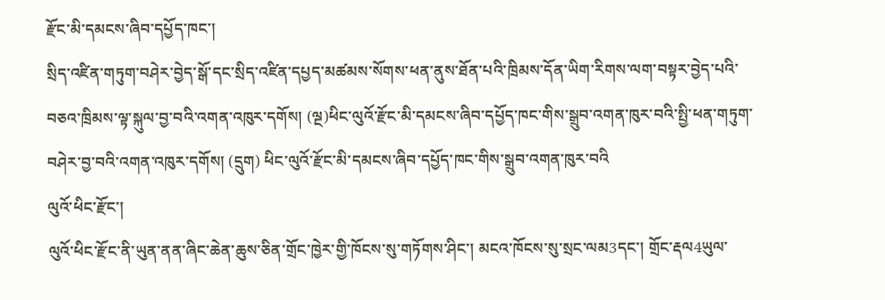རྫོང་མི་དམངས་ཞིབ་དཔྱོད་ཁང་།
སྲིད་འཛིན་གཏུག་བཤེར་བྱེད་སྒོ་དང་སྲིད་འཛིན་དཔྱད་མཚམས་སོགས་ཕན་ནུས་ཐོན་པའི་ཁྲིམས་དོན་ཡིག་རིགས་ལག་བསྟར་བྱེད་པའི་བཅའ་ཁྲིམས་ལྟ་སྐུལ་བྱ་བའི་འགན་འཁུར་དགོས། (ལྔ)ཕིང་ལུའོ་རྫོང་མི་དམངས་ཞིབ་དཔྱོད་ཁང་གིས་སྒྲུབ་འགན་ཁུར་བའི་སྤྱི་ཕན་གཏུག་བཤེར་བྱ་བའི་འགན་འཁུར་དགོས། (དྲུག) ཕིང་ལུའོ་རྫོང་མི་དམངས་ཞིབ་དཔྱོད་ཁང་གིས་སྒྲུབ་འགན་ཁུར་བའི
ལུའོ་ཕིང་རྫོང་།
ལུའོ་ཕིང་རྫོང་ནི་ཡུན་ནན་ཞིང་ཆེན་ཆུས་ཅིན་གྲོང་ཁྱེར་གྱི་ཁོངས་སུ་གཏོགས་ཤིང་། མངའ་ཁོངས་སུ་སྲང་ལམ3དང་། གྲོང་རྡལ4ཡུལ་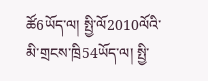ཚོ6ཡོད་ལ། སྤྱི་ལོ2010ལོའི་མི་གྲངས་ཁྲི54ཡོད་ལ། སྤྱི་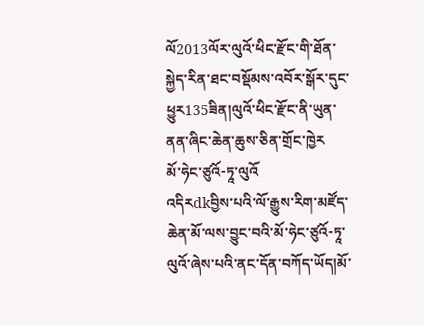ལོ2013ལོར་ལུའོ་ཕིང་རྫོང་གི་ཐོན་སྐྱེད་རིན་ཐང་བསྡོམས་འབོར་སྒོར་དུང་ཕྱུར135ཟིན།ལུའོ་ཕིང་རྫོང་ནི་ཡུན་ནན་ཞིང་ཆེན་ཆུས་ཅིན་གྲོང་ཁྱེར
མོ་ཧེང་ཙུའོ-ཏཱ་ལུའོ
འདིརdkབྱིས་པའི་ལོ་རྒྱུས་རིག་མཛོད་ཆེན་མོ་ལས་བྱུང་བའི་མོ་ཧེང་ཙུའོ-ཏཱ་ལུའོ་ཞེས་པའི་ནང་དོན་བཀོད་ཡོད།མོ་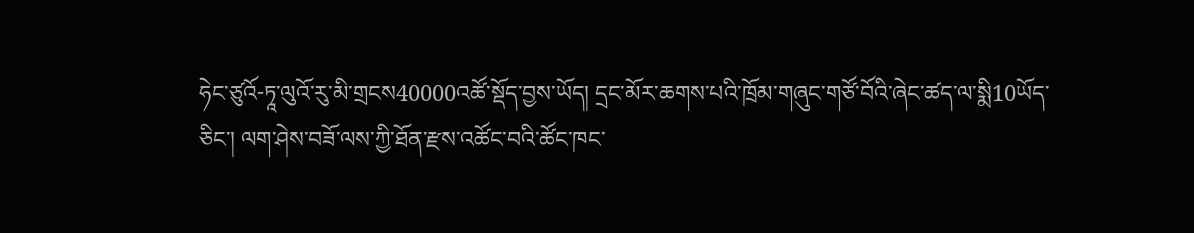ཧེང་ཙུའོ-ཏཱ་ལུའོ་རུ་མི་གྲངས40000འཚོ་སྡོད་བྱས་ཡོད། དྲང་མོར་ཆགས་པའི་ཁྲོམ་གཞུང་གཙོ་བོའི་ཞེང་ཚད་ལ་སྨི10ཡོད་ཅིང་། ལག་ཤེས་བཟོ་ལས་ཀྱི་ཐོན་རྫས་འཚོང་བའི་ཚོང་ཁང་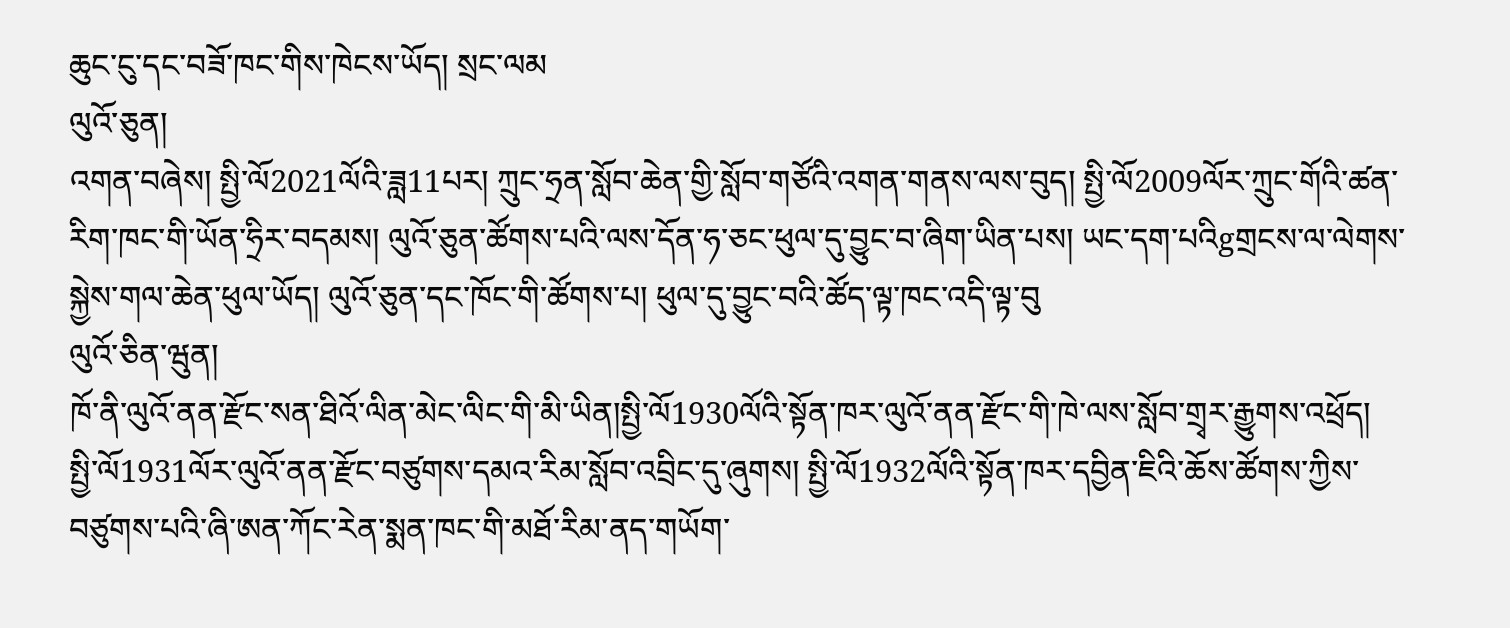ཆུང་ངུ་དང་བཟོ་ཁང་གིས་ཁེངས་ཡོད། སྲང་ལམ
ལུའོ་ཅུན།
འགན་བཞེས། སྤྱི་ལོ2021ལོའི་ཟླ11པར། ཀྲུང་ཧྲན་སློབ་ཆེན་གྱི་སློབ་གཙོའི་འགན་གནས་ལས་བུད། སྤྱི་ལོ2009ལོར་ཀྲུང་གོའི་ཚན་རིག་ཁང་གི་ཡོན་ཧྲིར་བདམས། ལུའོ་ཅུན་ཚོགས་པའི་ལས་དོན་ཧ་ཅང་ཕུལ་དུ་བྱུང་བ་ཞིག་ཡིན་པས། ཡང་དག་པའིgགྲངས་ལ་ལེགས་སྐྱེས་གལ་ཆེན་ཕུལ་ཡོད། ལུའོ་ཅུན་དང་ཁོང་གི་ཚོགས་པ། ཕུལ་དུ་བྱུང་བའི་ཚོད་ལྟ་ཁང་འདི་ལྟ་བུ
ལུའོ་ཅིན་ཝུན།
ཁོ་ནི་ལུའོ་ནན་རྫོང་སན་ཐིའོ་ལིན་མེང་ལིང་གི་མི་ཡིན།སྤྱི་ལོ1930ལོའི་སྟོན་ཁར་ལུའོ་ནན་རྫོང་གི་ཁེ་ལས་སློབ་གྲྭར་རྒྱུགས་འཕྲོད། སྤྱི་ལོ1931ལོར་ལུའོ་ནན་རྫོང་བཙུགས་དམའ་རིམ་སློབ་འབྲིང་དུ་ཞུགས། སྤྱི་ལོ1932ལོའི་སྟོན་ཁར་དབྱིན་ཇིའི་ཆོས་ཚོགས་ཀྱིས་བཙུགས་པའི་ཞི་ཨན་ཀོང་རེན་སྨན་ཁང་གི་མཐོ་རིམ་ནད་གཡོག་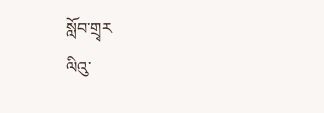སློབ་གྲྭར
ལིའུ་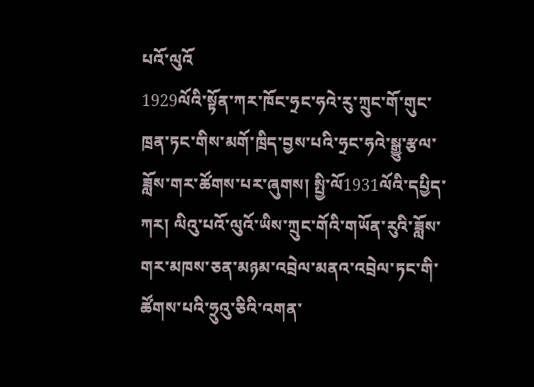པའོ་ལུའོ
1929ལོའི་སྟོན་ཀར་ཁོང་ཧྲང་ཧའེ་རུ་ཀྲུང་གོ་གུང་ཁྲན་ཏང་གིས་མགོ་ཁྲིད་བྱས་པའི་ཧྲང་ཧའེ་སྒྱུ་རྩལ་ཟློས་གར་ཚོགས་པར་ཞུགས། སྤྱི་ལོ1931ལོའི་དཔྱིད་ཀར། ལིའུ་པའོ་ལུའོ་ཡིས་ཀྲུང་གོའི་གཡོན་རུའི་ཟློས་གར་མཁས་ཅན་མཉམ་འབྲེལ་མནའ་འབྲེལ་ཏང་གི་ཚོགས་པའི་ཧྲུའུ་ཅིའི་འགན་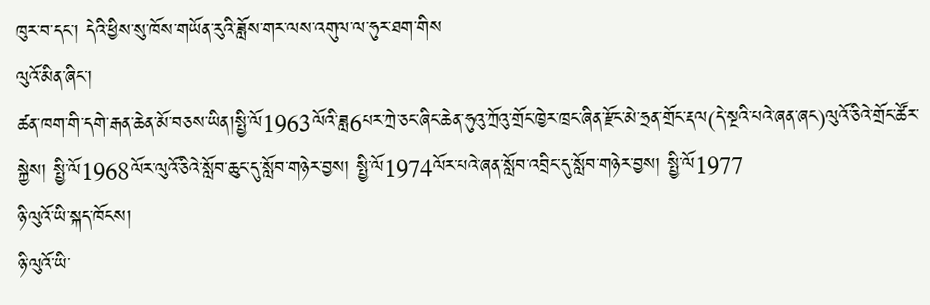ཁུར་བ་དང་། དེའི་ཕྱིས་སུ་ཁོས་གཡོན་རུའི་ཟློས་གར་ལས་འགུལ་ལ་ཧུར་ཐག་གིས
ལུའོ་མིན་ཞིང་།
ཚན་ཁག་གི་དགེ་རྒན་ཆེན་མོ་བཅས་ཡིན།སྤྱི་ལོ1963ལོའི་ཟླ6པར་ཀྲེ་ཅང་ཞིང་ཆེན་ཧུའུ་ཀྲོའུ་གྲོང་ཁྱེར་ཁྲང་ཞིན་རྫོང་མེ་ཧྲན་གྲོང་རྡལ(དེ་སྔའི་པའེ་ཞན་ཞང)ལུའོ་ཅིའེ་གྲོང་ཚོར་སྐྱེས། སྤྱི་ལོ1968ལོར་ལུའོ་ཅིའེ་སློབ་ཆུང་དུ་སློབ་གཉེར་བྱས། སྤྱི་ལོ1974ལོར་པའེ་ཞན་སློབ་འབྲིང་དུ་སློབ་གཉེར་བྱས། སྤྱི་ལོ1977
ཉི་ལུའོ་ཡི་སྐད་ཁོངས།
ཉི་ལུའོ་ཡི་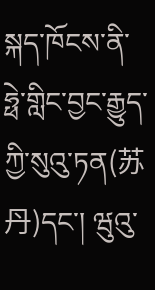སྐད་ཁོངས་ནི་ཧྥེ་གླིང་བྱང་རྒྱུད་ཀྱི་སུའུ་ཏན(苏丹)དང་། ཝུའུ་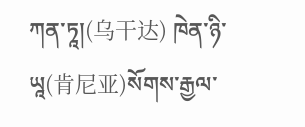ཀན་ཏཱ།(乌干达) ཁེན་ཉི་ཡཱ(肯尼亚)སོགས་རྒྱལ་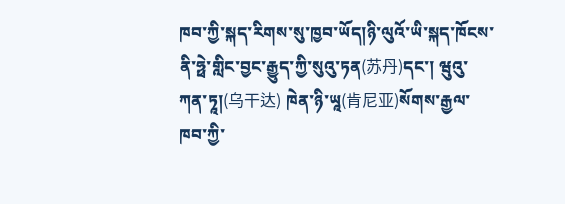ཁབ་ཀྱི་སྐད་རིགས་སུ་ཁྱབ་ཡོད།ཉི་ལུའོ་ཡི་སྐད་ཁོངས་ནི་ཧྥེ་གླིང་བྱང་རྒྱུད་ཀྱི་སུའུ་ཏན(苏丹)དང་། ཝུའུ་ཀན་ཏཱ།(乌干达) ཁེན་ཉི་ཡཱ(肯尼亚)སོགས་རྒྱལ་ཁབ་ཀྱི་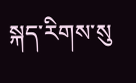སྐད་རིགས་སུ